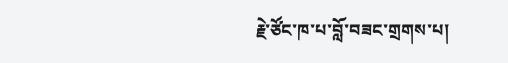རྗེ་ཙོང་ཁ་པ་བློ་བཟང་གྲགས་པ།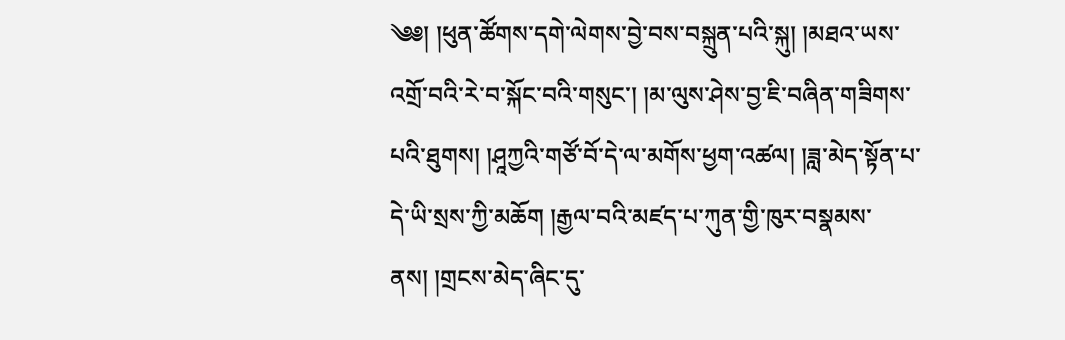༄༅། །ཕུན་ཚོགས་དགེ་ལེགས་བྱེ་བས་བསྐྲུན་པའི་སྐུ། །མཐའ་ཡས་འགྲོ་བའི་རེ་བ་སྐོང་བའི་གསུང་། །མ་ལུས་ཤེས་བྱ་ཇི་བཞིན་གཟིགས་པའི་ཐུགས། །ཤཱཀྱའི་གཙོ་བོ་དེ་ལ་མགོས་ཕྱག་འཚལ། །ཟླ་མེད་སྟོན་པ་དེ་ཡི་སྲས་ཀྱི་མཆོག །རྒྱལ་བའི་མཛད་པ་ཀུན་གྱི་ཁུར་བསྣམས་ནས། །གྲངས་མེད་ཞིང་དུ་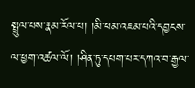སྤྲུལ་པས་རྣམ་རོལ་པ། །མི་ཕམ་འཇམ་པའི་དབྱངས་ལ་ཕྱག་འཚལ་ལོ། །ཤིན་ཏུ་དཔག་པར་དཀའ་བ་རྒྱལ་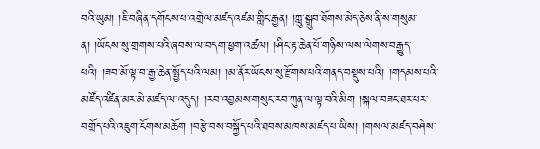བའི་ཡུམ། །ཇི་བཞིན་དགོངས་པ་འགྲེལ་མཛད་འཛམ་གླིང་རྒྱན། །ཀླུ་སྒྲུབ་ཐོགས་མེད་ཅེས་ནི་ས་གསུམ་ན། །ཡོངས་སུ་གྲགས་པའི་ཞབས་ལ་བདག་ཕྱག་འཚལ། །ཤིང་རྟ་ཆེན་པོ་གཉིས་ལས་ལེགས་བརྒྱུད་པའི། །ཟབ་མོ་ལྟ་བ་རྒྱ་ཆེན་སྤྱོད་པའི་ལམ། །མ་ནོར་ཡོངས་སུ་རྫོགས་པའི་གནད་བསྡུས་པའི། །གདམས་པའི་མཛོད་འཛིན་མར་མེ་མཛད་ལ་འདུད། །རབ་འབྱམས་གསུང་རབ་ཀུན་ལ་ལྟ་བའི་མིག །སྐལ་བཟང་ཐར་པར་བགྲོད་པའི་འཇུག་ངོགས་མཆོག །བརྩེ་བས་བསྐྱོད་པའི་ཐབས་མཁས་མཛད་པ་ཡིས། །གསལ་མཛད་བཤེས་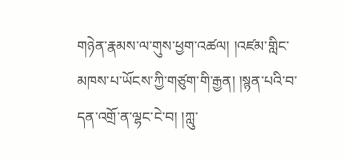གཉེན་རྣམས་ལ་གུས་ཕྱག་འཚལ། །འཛམ་གླིང་མཁས་པ་ཡོངས་ཀྱི་གཙུག་གི་རྒྱན། །སྙན་པའི་བ་དན་འགྲོ་ན་ལྷང་ངེ་བ། །ཀླུ་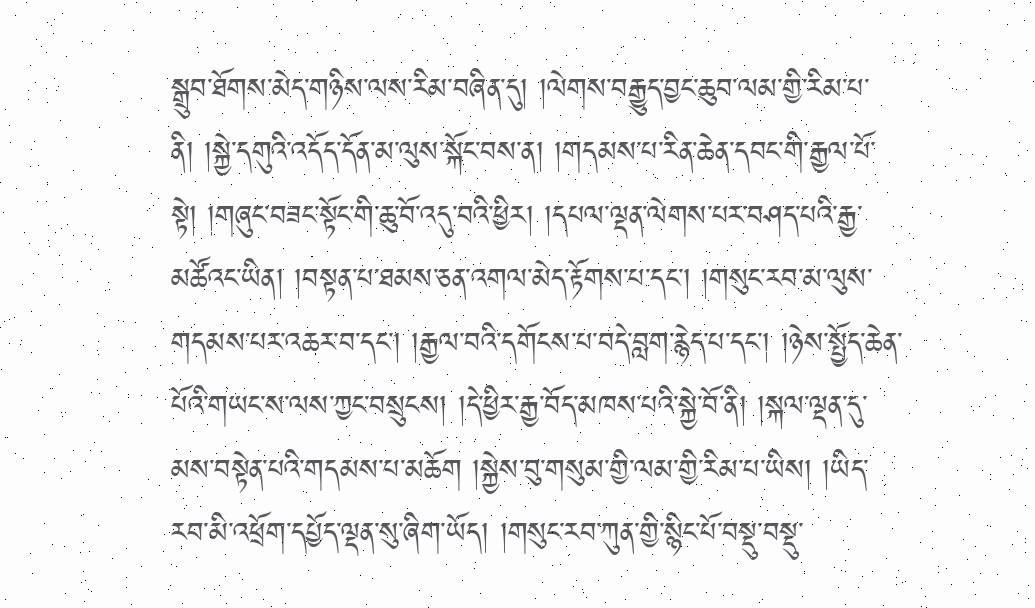སྒྲུབ་ཐོགས་མེད་གཉིས་ལས་རིམ་བཞིན་དུ། །ལེགས་བརྒྱུད་བྱང་ཆུབ་ལམ་གྱི་རིམ་པ་ནི། །སྐྱེ་དགུའི་འདོད་དོན་མ་ལུས་སྐོང་བས་ན། །གདམས་པ་རིན་ཆེན་དབང་གི་རྒྱལ་པོ་སྟེ། །གཞུང་བཟང་སྟོང་གི་ཆུ་བོ་འདུ་བའི་ཕྱིར། །དཔལ་ལྡན་ལེགས་པར་བཤད་པའི་རྒྱ་མཚོའང་ཡིན། །བསྟན་པ་ཐམས་ཅན་འགལ་མེད་རྟོགས་པ་དང་། །གསུང་རབ་མ་ལུས་གདམས་པར་འཆར་བ་དང་། །རྒྱལ་བའི་དགོངས་པ་བདེ་བླག་རྙེད་པ་དང་། །ཉེས་སྤྱོད་ཆེན་པོའི་གཡང་ས་ལས་ཀྱང་བསྲུངས། །དེ་ཕྱིར་རྒྱ་བོད་མཁས་པའི་སྐྱེ་བོ་ནི། །སྐལ་ལྡན་དུ་མས་བསྟེན་པའི་གདམས་པ་མཆོག །སྐྱེས་བུ་གསུམ་གྱི་ལམ་གྱི་རིམ་པ་ཡིས། །ཡིད་རབ་མི་འཕྲོག་དཔྱོད་ལྡན་སུ་ཞིག་ཡོད། །གསུང་རབ་ཀུན་གྱི་སྙིང་པོ་བསྡུ་བསྡུ་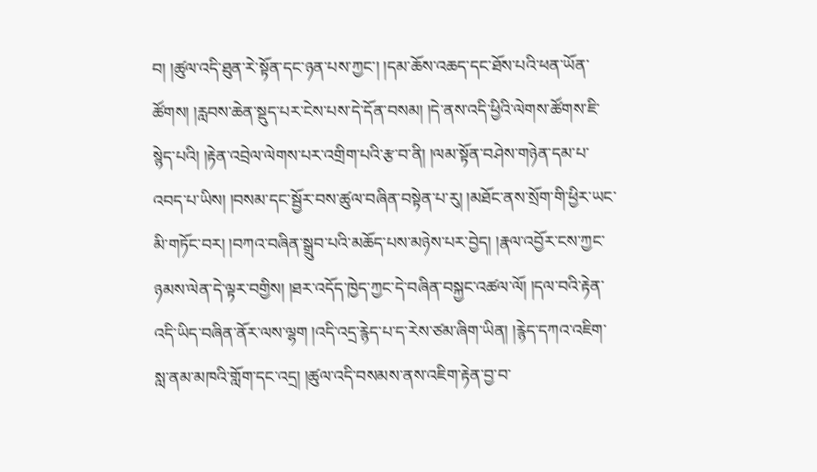བ། །ཚུལ་འདི་ཐུན་རེ་སྟོན་དང་ཉན་པས་ཀྱང་། །དམ་ཆོས་འཆད་དང་ཐོས་པའི་ཕན་ཡོན་ཚོགས། །རླབས་ཆེན་སྡུད་པར་ངེས་པས་དེ་དོན་བསམ། །དེ་ནས་འདི་ཕྱིའི་ལེགས་ཚོགས་ཇི་སྙེད་པའི། །རྟེན་འབྲེལ་ལེགས་པར་འགྲིག་པའི་རྩ་བ་ནི། །ལམ་སྟོན་བཤེས་གཉེན་དམ་པ་འབད་པ་ཡིས། །བསམ་དང་སྦྱོར་བས་ཚུལ་བཞིན་བསྟེན་པ་རུ། །མཐོང་ནས་སྲོག་གི་ཕྱིར་ཡང་མི་གཏོང་བར། །བཀའ་བཞིན་སྒྲུབ་པའི་མཆོད་པས་མཉེས་པར་བྱེད། །རྣལ་འབྱོར་ངས་ཀྱང་ཉམས་ལེན་དེ་ལྟར་བགྱིས། །ཐར་འདོད་ཁྱེད་ཀྱང་དེ་བཞིན་བསྐྱང་འཚལ་ལོ། །དལ་བའི་རྟེན་འདི་ཡིད་བཞིན་ནོར་ལས་ལྷག །འདི་འདྲ་རྙེད་པ་ད་རེས་ཙམ་ཞིག་ཡིན། །རྙེད་དཀའ་འཇིག་སླ་ནམ་མཁའི་གློག་དང་འདྲ། །ཚུལ་འདི་བསམས་ནས་འཇིག་རྟེན་བྱ་བ་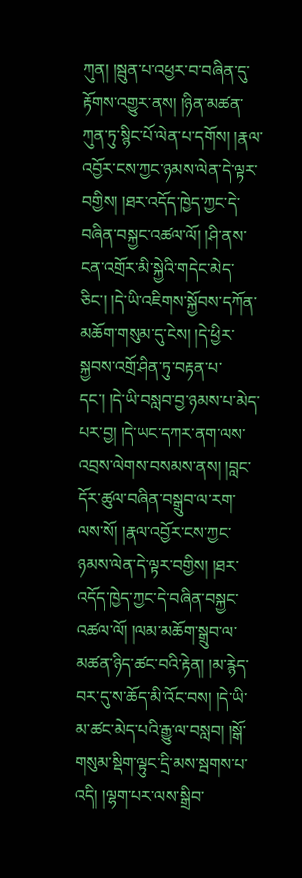ཀུན། །སྦུན་པ་འཕྱར་བ་བཞིན་དུ་རྟོགས་འགྱུར་ནས། །ཉིན་མཚན་ཀུན་ཏུ་སྙིང་པོ་ལེན་པ་དགོས། །རྣལ་འབྱོར་ངས་ཀྱང་ཉམས་ལེན་དེ་ལྟར་བགྱིས། །ཐར་འདོད་ཁྱེད་ཀྱང་དེ་བཞིན་བསྐྱང་འཚལ་ལོ། །ཤི་ནས་ངན་འགྲོར་མི་སྐྱེའི་གདེང་མེད་ཅིང་། །དེ་ཡི་འཇིགས་སྐྱོབས་དཀོན་མཆོག་གསུམ་དུ་ངེས། །དེ་ཕྱིར་སྐྱབས་འགྲོ་ཤིན་ཏུ་བརྟན་པ་དང་། །དེ་ཡི་བསླབ་བྱ་ཉམས་པ་མེད་པར་བྱ། །དེ་ཡང་དཀར་ནག་ལས་འབྲས་ལེགས་བསམས་ནས། །བླང་དོར་ཚུལ་བཞིན་བསྒྲུབ་ལ་རག་ལས་སོ། །རྣལ་འབྱོར་ངས་ཀྱང་ཉམས་ལེན་དེ་ལྟར་བགྱིས། །ཐར་འདོད་ཁྱེད་ཀྱང་དེ་བཞིན་བསྐྱང་འཚལ་ལོ། །ལམ་མཆོག་སྒྲུབ་ལ་མཚན་ཉིད་ཚང་བའི་རྟེན། །མ་རྙེད་བར་དུ་ས་ཆོད་མི་འོང་བས། །དེ་ཡི་མ་ཚང་མེད་པའི་རྒྱུ་ལ་བསླབ། །སྒོ་གསུམ་སྡིག་ལྟུང་དྲི་མས་སྦགས་པ་འདི། །ལྷག་པར་ལས་སྒྲིབ་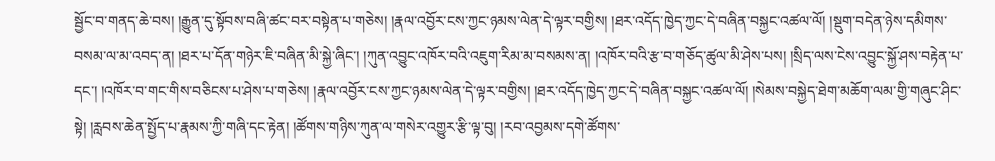སྦྱོང་བ་གནད་ཆེ་བས། །རྒྱུན་དུ་སྟོབས་བཞི་ཚང་བར་བསྟེན་པ་གཅེས། །རྣལ་འབྱོར་ངས་ཀྱང་ཉམས་ལེན་དེ་ལྟར་བགྱིས། །ཐར་འདོད་ཁྱེད་ཀྱང་དེ་བཞིན་བསྐྱང་འཚལ་ལོ། །སྡུག་བདེན་ཉེས་དམིགས་བསམ་ལ་མ་འབད་ན། །ཐར་པ་དོན་གཉེར་ཇི་བཞིན་མི་སྐྱེ་ཞིང་། །ཀུན་འབྱུང་འཁོར་བའི་འཇུག་རིམ་མ་བསམས་ན། །འཁོར་བའི་རྩ་བ་གཅོད་ཚུལ་མི་ཤེས་པས། །སྲིད་ལས་ངེས་འབྱུང་སྐྱོ་ཤས་བརྟེན་པ་དང་། །འཁོར་བ་གང་གིས་བཅིངས་པ་ཤེས་པ་གཅེས། །རྣལ་འབྱོར་ངས་ཀྱང་ཉམས་ལེན་དེ་ལྟར་བགྱིས། །ཐར་འདོད་ཁྱེད་ཀྱང་དེ་བཞིན་བསྐྱང་འཚལ་ལོ། །སེམས་བསྐྱེད་ཐེག་མཆོག་ལམ་གྱི་གཞུང་ཤིང་སྟེ། །རླབས་ཆེན་སྤྱོད་པ་རྣམས་ཀྱི་གཞི་དང་རྟེན། །ཚོགས་གཉིས་ཀུན་ལ་གསེར་འགྱུར་རྩི་ལྟ་བུ། །རབ་འབྱམས་དགེ་ཚོགས་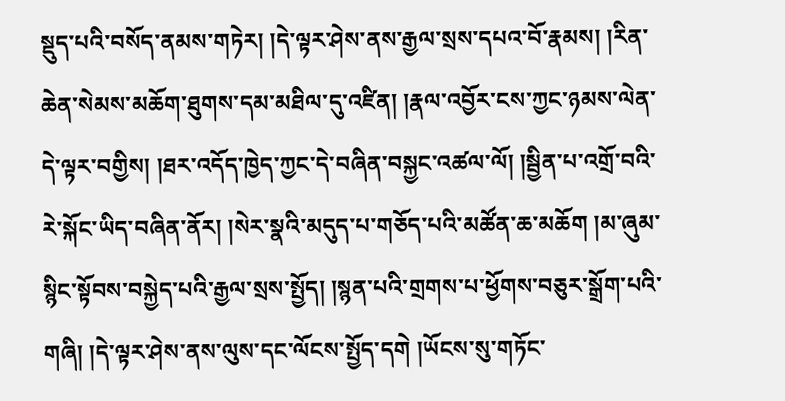སྡུད་པའི་བསོད་ནམས་གཏེར། །དེ་ལྟར་ཤེས་ནས་རྒྱལ་སྲས་དཔའ་བོ་རྣམས། །རིན་ཆེན་སེམས་མཆོག་ཐུགས་དམ་མཐིལ་དུ་འཛིན། །རྣལ་འབྱོར་ངས་ཀྱང་ཉམས་ལེན་དེ་ལྟར་བགྱིས། །ཐར་འདོད་ཁྱེད་ཀྱང་དེ་བཞིན་བསྐྱང་འཚལ་ལོ། །སྦྱིན་པ་འགྲོ་བའི་རེ་སྐོང་ཡིད་བཞིན་ནོར། །སེར་སྣའི་མདུད་པ་གཅོད་པའི་མཚོན་ཆ་མཆོག །མ་ཞུམ་སྙིང་སྟོབས་བསྐྱེད་པའི་རྒྱལ་སྲས་སྤྱོད། །སྙན་པའི་གྲགས་པ་ཕྱོགས་བཅུར་སྒྲོག་པའི་གཞི། །དེ་ལྟར་ཤེས་ནས་ལུས་དང་ལོངས་སྤྱོད་དགེ །ཡོངས་སུ་གཏོང་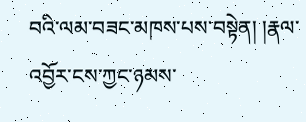བའི་ལམ་བཟང་མཁས་པས་བསྟེན། །རྣལ་འབྱོར་ངས་ཀྱང་ཉམས་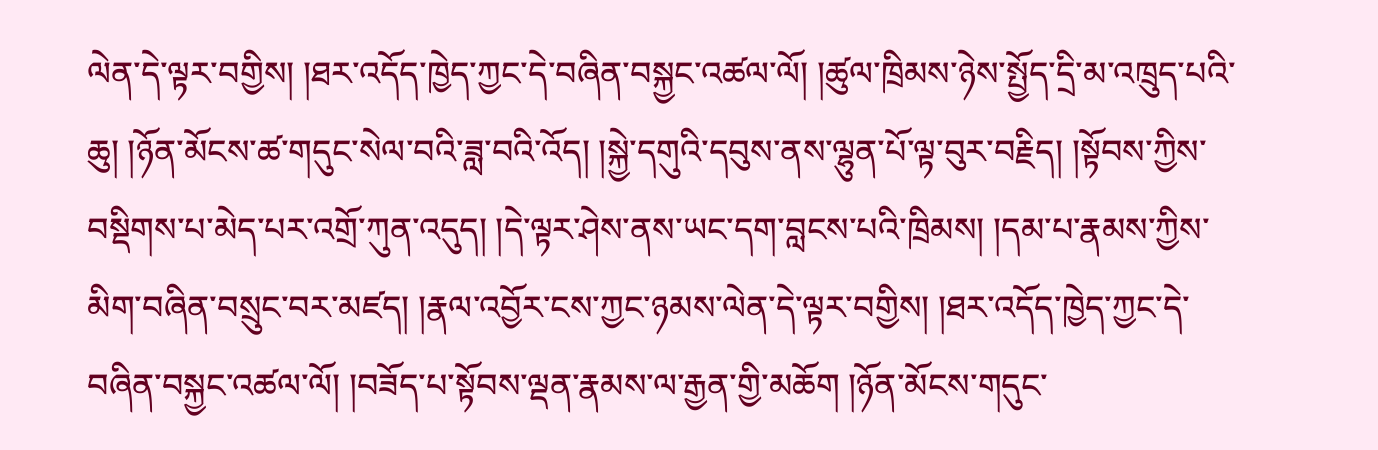ལེན་དེ་ལྟར་བགྱིས། །ཐར་འདོད་ཁྱེད་ཀྱང་དེ་བཞིན་བསྐྱང་འཚལ་ལོ། །ཚུལ་ཁྲིམས་ཉེས་སྤྱོད་དྲི་མ་འཁྲུད་པའི་ཆུ། །ཉོན་མོངས་ཚ་གདུང་སེལ་བའི་ཟླ་བའི་འོད། །སྐྱེ་དགུའི་དབུས་ནས་ལྷུན་པོ་ལྟ་བུར་བརྗིད། །སྟོབས་ཀྱིས་བསྡིགས་པ་མེད་པར་འགྲོ་ཀུན་འདུད། །དེ་ལྟར་ཤེས་ནས་ཡང་དག་བླངས་པའི་ཁྲིམས། །དམ་པ་རྣམས་ཀྱིས་མིག་བཞིན་བསྲུང་བར་མཛད། །རྣལ་འབྱོར་ངས་ཀྱང་ཉམས་ལེན་དེ་ལྟར་བགྱིས། །ཐར་འདོད་ཁྱེད་ཀྱང་དེ་བཞིན་བསྐྱང་འཚལ་ལོ། །བཟོད་པ་སྟོབས་ལྡན་རྣམས་ལ་རྒྱན་གྱི་མཆོག །ཉོན་མོངས་གདུང་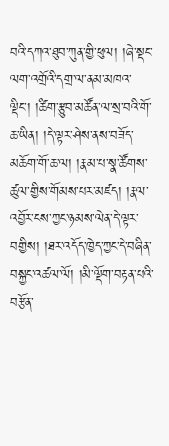བའི་དཀའ་ཐུབ་ཀུན་གྱི་ཕུལ། །ཞེ་སྡང་ལག་འགྲོའི་དགྲ་ལ་ནམ་མཁའ་ལྡིང་། །ཚིག་རྩུབ་མཚོན་ལ་སྲ་བའི་གོ་ཆ་ཡིན། །དེ་ལྟར་ཤེས་ནས་བཟོད་མཆོག་གོ་ཆ་ལ། །རྣམ་པ་སྣ་ཚོགས་ཚུལ་གྱིས་གོམས་པར་མཛད། །རྣལ་འབྱོར་ངས་ཀྱང་ཉམས་ལེན་དེ་ལྟར་བགྱིས། །ཐར་འདོད་ཁྱེད་ཀྱང་དེ་བཞིན་བསྐྱང་འཚལ་ལོ། །མི་ལྡོག་བརྟན་པའི་བརྩོན་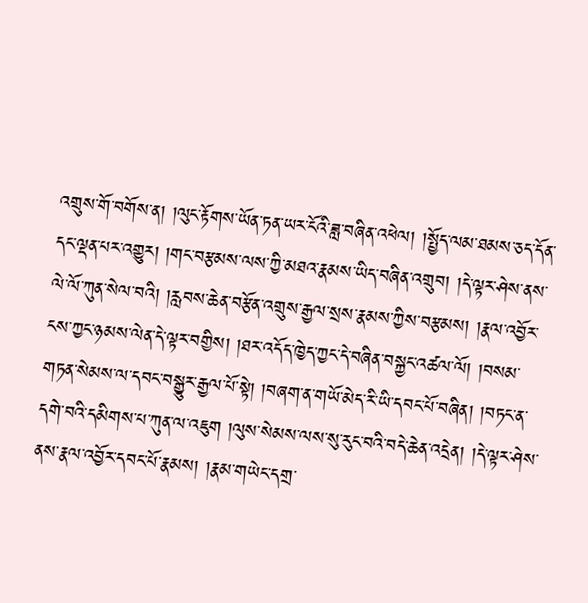འགྲུས་གོ་བགོས་ན། །ལུང་རྟོགས་ཡོན་ཏན་ཡར་ངོའི་ཟླ་བཞིན་འཕེལ། །སྤྱོད་ལམ་ཐམས་ཅད་དོན་དང་ལྡན་པར་འགྱུར། །གང་བརྩམས་ལས་ཀྱི་མཐའ་རྣམས་ཡིད་བཞིན་འགྲུབ། །དེ་ལྟར་ཤེས་ནས་ལེ་ལོ་ཀུན་སེལ་བའི། །རླབས་ཆེན་བརྩོན་འགྲུས་རྒྱལ་སྲས་རྣམས་ཀྱིས་བརྩམས། །རྣལ་འབྱོར་ངས་ཀྱང་ཉམས་ལེན་དེ་ལྟར་བགྱིས། །ཐར་འདོད་ཁྱེད་ཀྱང་དེ་བཞིན་བསྐྱང་འཚལ་ལོ། །བསམ་གཏན་སེམས་ལ་དབང་བསྒྱུར་རྒྱལ་པོ་སྟེ། །བཞག་ན་གཡོ་མེད་རི་ཡི་དབང་པོ་བཞིན། །བཏང་ན་དགེ་བའི་དམིགས་པ་ཀུན་ལ་འཇུག །ལུས་སེམས་ལས་སུ་རུང་བའི་བདེ་ཆེན་འདྲེན། །དེ་ལྟར་ཤེས་ནས་རྣལ་འབྱོར་དབང་པོ་རྣམས། །རྣམ་གཡེང་དགྲ་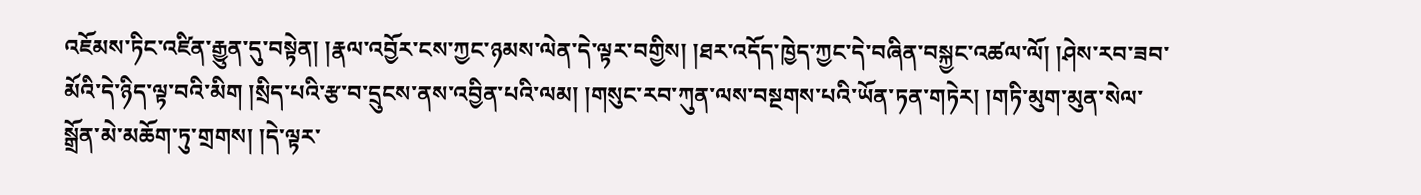འཇོམས་ཏིང་འཛིན་རྒྱུན་དུ་བསྟེན། །རྣལ་འབྱོར་ངས་ཀྱང་ཉམས་ལེན་དེ་ལྟར་བགྱིས། །ཐར་འདོད་ཁྱེད་ཀྱང་དེ་བཞིན་བསྐྱང་འཚལ་ལོ། །ཤེས་རབ་ཟབ་མོའི་དེ་ཉིད་ལྟ་བའི་མིག །སྲིད་པའི་རྩ་བ་དྲུངས་ནས་འབྱིན་པའི་ལམ། །གསུང་རབ་ཀུན་ལས་བསྔགས་པའི་ཡོན་ཏན་གཏེར། །གཏི་མུག་མུན་སེལ་སྒྲོན་མེ་མཆོག་ཏུ་གྲགས། །དེ་ལྟར་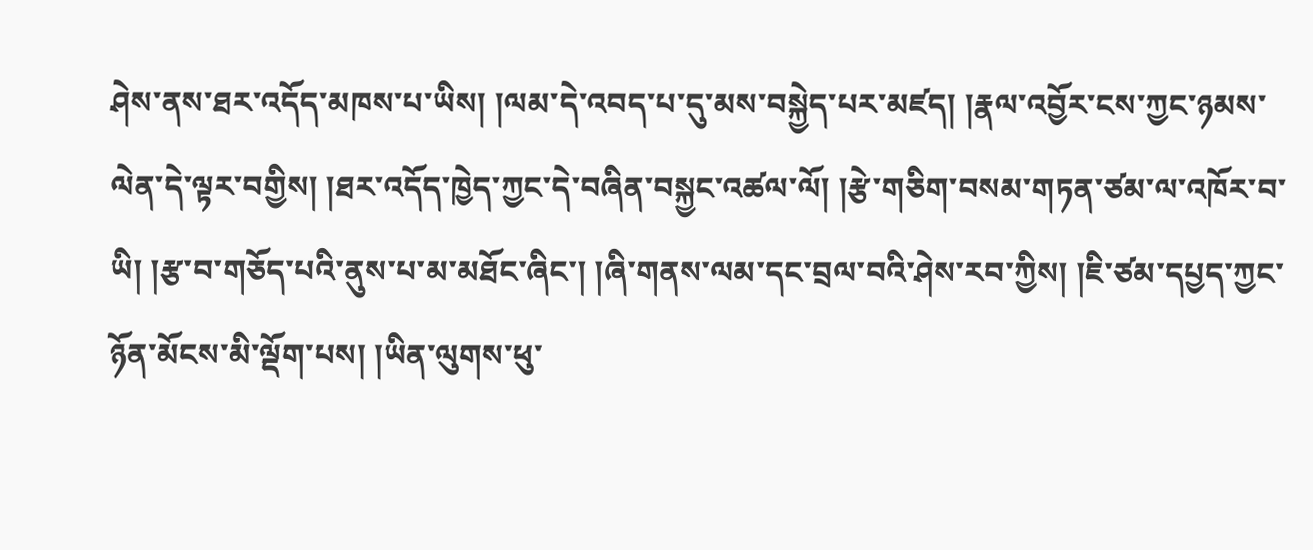ཤེས་ནས་ཐར་འདོད་མཁས་པ་ཡིས། །ལམ་དེ་འབད་པ་དུ་མས་བསྐྱེད་པར་མཛད། །རྣལ་འབྱོར་ངས་ཀྱང་ཉམས་ལེན་དེ་ལྟར་བགྱིས། །ཐར་འདོད་ཁྱེད་ཀྱང་དེ་བཞིན་བསྐྱང་འཚལ་ལོ། །རྩེ་གཅིག་བསམ་གཏན་ཙམ་ལ་འཁོར་བ་ཡི། །རྩ་བ་གཅོད་པའི་ནུས་པ་མ་མཐོང་ཞིང་། །ཞི་གནས་ལམ་དང་བྲལ་བའི་ཤེས་རབ་ཀྱིས། །ཇི་ཙམ་དཔྱད་ཀྱང་ཉོན་མོངས་མི་ལྡོག་པས། །ཡིན་ལུགས་ཕུ་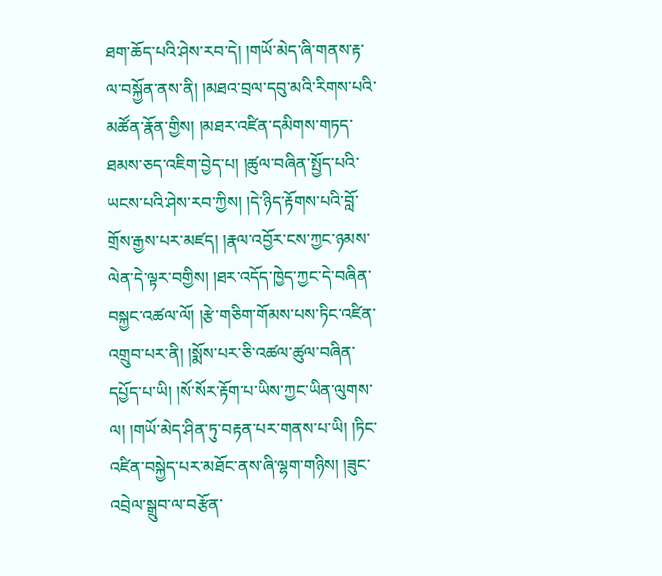ཐག་ཆོད་པའི་ཤེས་རབ་དེ། །གཡོ་མེད་ཞི་གནས་རྟ་ལ་བསྐྱོན་ནས་ནི། །མཐའ་བྲལ་དབུ་མའི་རིགས་པའི་མཚོན་རྣོན་གྱིས། །མཐར་འཛིན་དམིགས་གཏད་ཐམས་ཅད་འཇིག་བྱེད་པ། །ཚུལ་བཞིན་སྤྱོད་པའི་ཡངས་པའི་ཤེས་རབ་ཀྱིས། །དེ་ཉིད་རྟོགས་པའི་བློ་གྲོས་རྒྱས་པར་མཛད། །རྣལ་འབྱོར་ངས་ཀྱང་ཉམས་ལེན་དེ་ལྟར་བགྱིས། །ཐར་འདོད་ཁྱེད་ཀྱང་དེ་བཞིན་བསྐྱང་འཚལ་ལོ། །རྩེ་གཅིག་གོམས་པས་ཏིང་འཛིན་འགྲུབ་པར་ནི། །སྨོས་པར་ཅི་འཚལ་ཚུལ་བཞིན་དཔྱོད་པ་ཡི། །སོ་སོར་རྟོག་པ་ཡིས་ཀྱང་ཡིན་ལུགས་ལ། །གཡོ་མེད་ཤིན་ཏུ་བརྟན་པར་གནས་པ་ཡི། །ཏིང་འཛིན་བསྐྱེད་པར་མཐོང་ནས་ཞི་ལྷག་གཉིས། །ཟུང་འབྲེལ་སྒྲུབ་ལ་བརྩོན་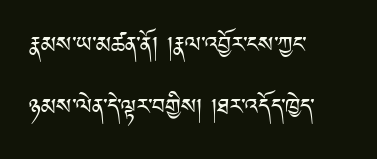རྣམས་ཡ་མཚན་ནོ། །རྣལ་འབྱོར་ངས་ཀྱང་ཉམས་ལེན་དེ་ལྟར་བགྱིས། །ཐར་འདོད་ཁྱེད་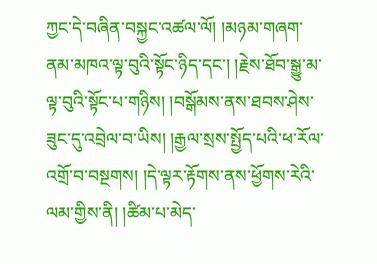ཀྱང་དེ་བཞིན་བསྐྱང་འཚལ་ལོ། །མཉམ་གཞག་ནམ་མཁའ་ལྟ་བུའི་སྟོང་ཉིད་དང་། །རྗེས་ཐོབ་སྒྱུ་མ་ལྟ་བུའི་སྟོང་པ་གཉིས། །བསྒོམས་ནས་ཐབས་ཤེས་ཟུང་དུ་འབྲེལ་བ་ཡིས། །རྒྱལ་སྲས་སྤྱོད་པའི་ཕ་རོལ་འགྲོ་བ་བསྔགས། །དེ་ལྟར་རྟོགས་ནས་ཕྱོགས་རེའི་ལམ་གྱིས་ནི། །ཚིམ་པ་མེད་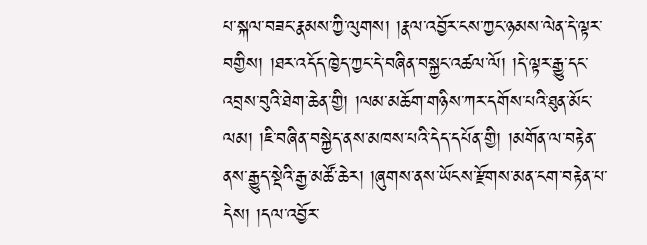པ་སྐལ་བཟང་རྣམས་ཀྱི་ལུགས། །རྣལ་འབྱོར་ངས་ཀྱང་ཉམས་ལེན་དེ་ལྟར་བགྱིས། །ཐར་འདོད་ཁྱེད་ཀྱང་དེ་བཞིན་བསྐྱང་འཚལ་ལོ། །དེ་ལྟར་རྒྱུ་དང་འབྲས་བུའི་ཐེག་ཆེན་གྱི། །ལམ་མཆོག་གཉིས་ཀར་དགོས་པའི་ཐུན་མོང་ལམ། །ཇི་བཞིན་བསྐྱེད་ནས་མཁས་པའི་དེད་དཔོན་གྱི། །མགོན་ལ་བརྟེན་ནས་རྒྱུད་སྡེའི་རྒྱ་མཚོ་ཆེར། །ཞུགས་ནས་ཡོངས་རྫོགས་མན་ངག་བརྟེན་པ་དེས། །དལ་འབྱོར་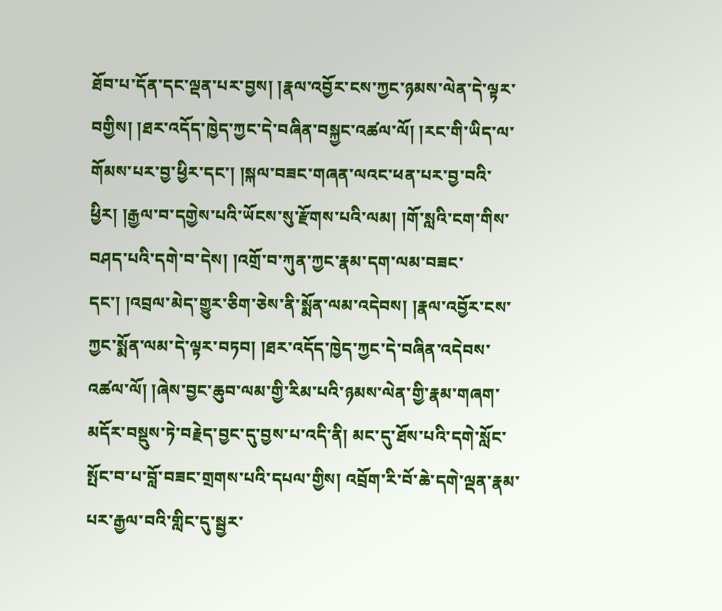ཐོབ་པ་དོན་དང་ལྡན་པར་བྱས། །རྣལ་འབྱོར་ངས་ཀྱང་ཉམས་ལེན་དེ་ལྟར་བགྱིས། །ཐར་འདོད་ཁྱེད་ཀྱང་དེ་བཞིན་བསྐྱང་འཚལ་ལོ། །རང་གི་ཡིད་ལ་གོམས་པར་བྱ་ཕྱིར་དང་། །སྐལ་བཟང་གཞན་ལའང་ཕན་པར་བྱ་བའི་ཕྱིར། །རྒྱལ་བ་དགྱེས་པའི་ཡོངས་སུ་རྫོགས་པའི་ལམ། །གོ་སླའི་ངག་གིས་བཤད་པའི་དགེ་བ་དེས། །འགྲོ་བ་ཀུན་ཀྱང་རྣམ་དག་ལམ་བཟང་དང་། །འབྲལ་མེད་གྱུར་ཅིག་ཅེས་ནི་སྨོན་ལམ་འདེབས། །རྣལ་འབྱོར་ངས་ཀྱང་སྨོན་ལམ་དེ་ལྟར་བཏབ། །ཐར་འདོད་ཁྱེད་ཀྱང་དེ་བཞིན་འདེབས་འཚལ་ལོ། །ཞེས་བྱང་ཆུབ་ལམ་གྱི་རིམ་པའི་ཉམས་ལེན་གྱི་རྣམ་གཞག་མདོར་བསྡུས་ཏེ་བརྗེད་བྱང་དུ་བྱས་པ་འདི་ནི། མང་དུ་ཐོས་པའི་དགེ་སློང་སྤོང་བ་པ་བློ་བཟང་གྲགས་པའི་དཔལ་གྱིས། འབྲོག་རི་བོ་ཆེ་དགེ་ལྡན་རྣམ་པར་རྒྱལ་བའི་གླིང་དུ་སྦྱར་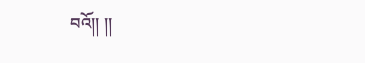བའོ།། །།